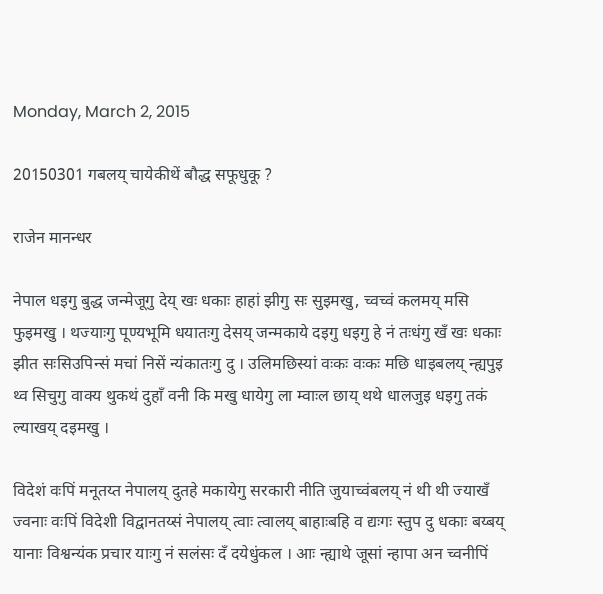Monday, March 2, 2015

20150301 गबलय् चायेकीथें बौद्ध सफूधुकू ?

राजेन मानन्धर

नेपाल धइगु बुद्ध जन्मेजूगु देय् खः धकाः हाहां झीगु सः सुइमखु, च्वच्वं कलमय् मसि फुइमखु । थज्याःगु पूण्यभूमि धयातःगु देसय् जन्मकाये दइगु धइगु हे नं तःधंगु खँ खः धकाः झीत सःसिउपिन्सं मचां निसें न्यंकातःगु दु । उलिमछिस्यां वःकः वःकः मछि धाइबलय् न्ह्यपुइ थ्व सिचुगु वाक्य थुकथं दुहाँ वनी कि मखु धायेगु ला म्वाःल छाय् थथे धालजुइ धइगु तकं ल्याखय् दइमखु ।

विदेशं वःपिं मनूतय्त नेपालय् दुतहे मकायेगु सरकारी नीति जुयाच्वंबलय् नं थी थी ज्याखँ ज्वनाः वःपिं विदेशी विद्वानतय्सं नेपालय् त्वाः त्वालय् बाहाःबहि व द्यःगः स्तुप दु धकाः बय्बय् यानाः विश्वन्यंक प्रचार याःगु नं सलंसः दँ दयेधुंकल । आः न्ह्याथे जूसां न्हापा अन च्वनीपिं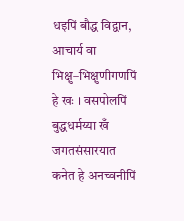धइपिं बौद्ध विद्वान, आचार्य वा भिक्षु–भिक्षुणीगणपिं हे खः । वसपोलपिं बुद्धधर्मय्या खँ जगतसंसारयात कनेत हे अनच्वनीपिं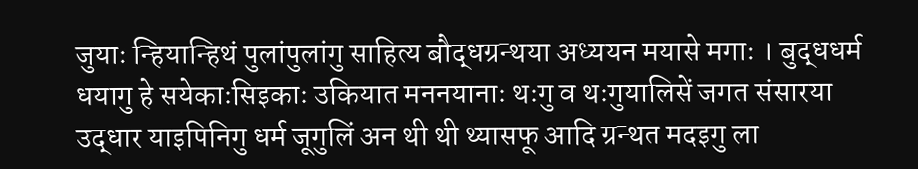जुयाः न्हियान्हिथं पुलांपुलांगु साहित्य बौद्धग्रन्थया अध्ययन मयासे मगाः । बुद्धधर्म धयागु हे सयेकाःसिइकाः उकियात मननयानाः थःगु व थःगुयालिसें जगत संसारया उद्धार याइपिनिगु धर्म जूगुलिं अन थी थी थ्यासफू आदि ग्रन्थत मदइगु ला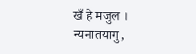खँ हे मजुल । न्यनातयागु,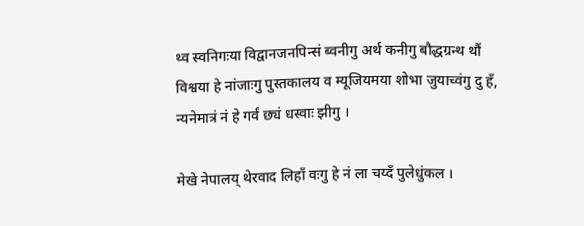थ्व स्वनिगःया विद्वानजनपिन्सं ब्वनीगु अर्थ कनीगु बौद्धग्रन्थ थौं विश्वया हे नांजाःगु पुस्तकालय व म्यूजियमया शोभा जुयाच्वंगु दु हँ, न्यनेमात्रं नं हे गर्वं छ्यं धस्वाः झीगु ।

मेखे नेपालय् थेरवाद लिहाँ वःगु हे नं ला चय्दँ पुलेधुंकल ।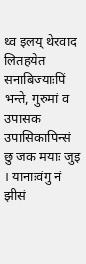थ्व इलय् थेरवाद लितहयेत सनाबिज्याःपिं भन्ते, गुरुमां व उपासक उपासिकापिन्सं छु जक मयाः जुइ । यानाःवंगु नं झीसं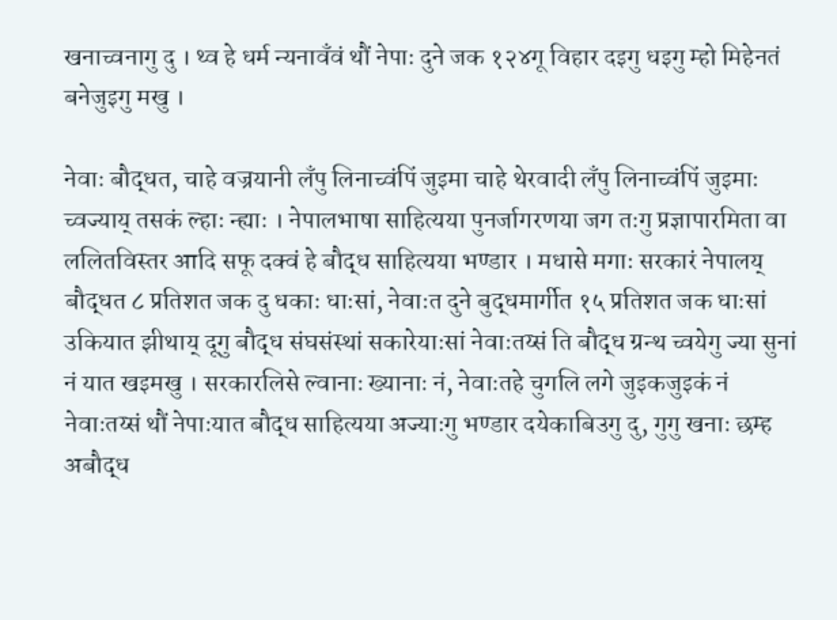खनाच्वनागु दु । थ्व हे धर्म न्यनावँवं थौं नेपाः दुने जक १२४गू विहार दइगु धइगु म्हो मिहेनतं बनेजुइगु मखु ।

नेवाः बौद्धत, चाहे वज्रयानी लँपु लिनाच्वंपिं जुइमा चाहे थेरवादी लँपु लिनाच्वंपिं जुइमाः च्वज्याय् तसकं ल्हाः न्ह्याः । नेपालभाषा साहित्यया पुनर्जागरणया जग तःगु प्रज्ञापारमिता वा ललितविस्तर आदि सफू दक्वं हे बौद्ध साहित्यया भण्डार । मधासे मगाः सरकारं नेपालय् बौद्धत ८ प्रतिशत जक दु धकाः धाःसां, नेवाःत दुने बुद्धमार्गीत १५ प्रतिशत जक धाःसां उकियात झीथाय् दूगु बौद्ध संघसंस्थां सकारेयाःसां नेवाःतय्सं ति बौद्ध ग्रन्थ च्वयेगु ज्या सुनां नं यात खइमखु । सरकारलिसे ल्वानाः ख्यानाः नं, नेवाःतहे चुगलि लगे जुइकजुइकं नं नेवाःतय्सं थौं नेपाःयात बौद्ध साहित्यया अज्याःगु भण्डार दयेकाबिउगु दु, गुगु खनाः छम्ह अबौद्ध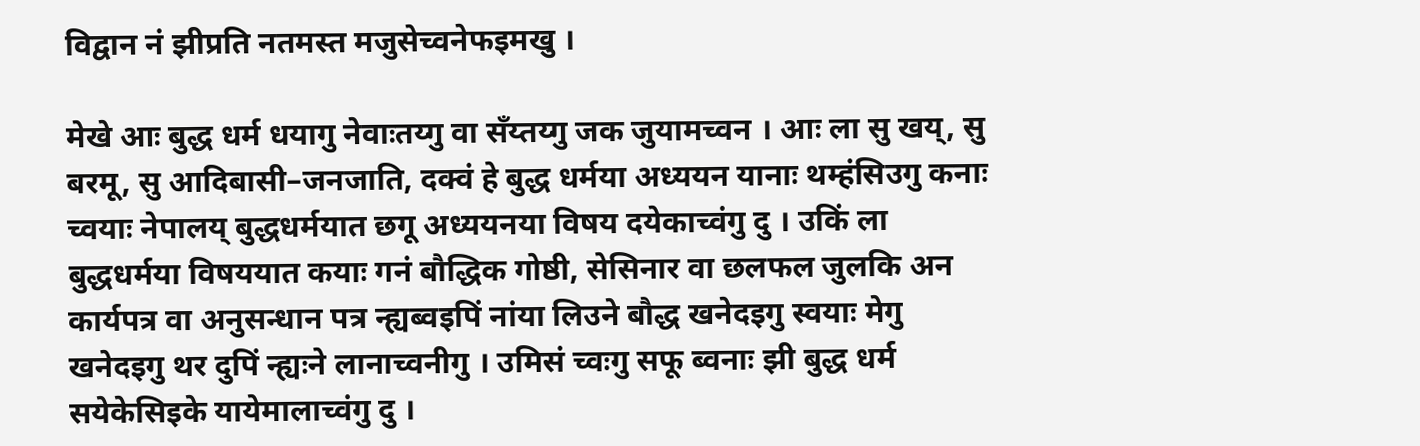विद्वान नं झीप्रति नतमस्त मजुसेच्वनेफइमखु ।

मेखे आः बुद्ध धर्म धयागु नेवाःतय्गु वा सँय्तय्गु जक जुयामच्वन । आः ला सु खय्, सु बरमू, सु आदिबासी–जनजाति, दक्वं हे बुद्ध धर्मया अध्ययन यानाः थम्हंसिउगु कनाः च्वयाः नेपालय् बुद्धधर्मयात छगू अध्ययनया विषय दयेकाच्वंगु दु । उकिं ला बुद्धधर्मया विषययात कयाः गनं बौद्धिक गोष्ठी, सेसिनार वा छलफल जुलकि अन कार्यपत्र वा अनुसन्धान पत्र न्ह्यब्वइपिं नांया लिउने बौद्ध खनेदइगु स्वयाः मेगु खनेदइगु थर दुपिं न्ह्यःने लानाच्वनीगु । उमिसं च्वःगु सफू ब्वनाः झी बुद्ध धर्म सयेकेसिइके यायेमालाच्वंगु दु ।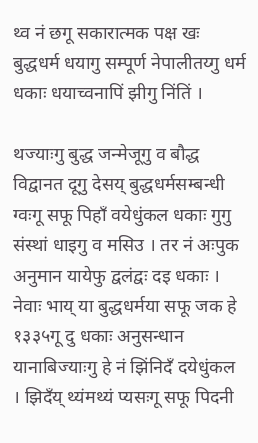थ्व नं छगू सकारात्मक पक्ष खः बुद्धधर्म धयागु सम्पूर्ण नेपालीतय्गु धर्म धकाः धयाच्वनापिं झीगु निंतिं ।

थज्याःगु बुद्ध जन्मेजूगु व बौद्ध विद्वानत दूगु देसय् बुद्धधर्मसम्बन्धी ग्वःगू सफू पिहाँ वयेधुंकल धकाः गुगु संस्थां धाइगु व मसिउ । तर नं अःपुक अनुमान यायेफु द्वलंद्वः दइ धकाः । नेवाः भाय् या बुद्धधर्मया सफू जक हे १३३५गू दु धकाः अनुसन्धान यानाबिज्याःगु हे नं झिंनिदँ दयेधुंकल । झिदँय् थ्यंमथ्यं प्यसःगू सफू पिदनी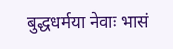बुद्धधर्मया नेवाः भासं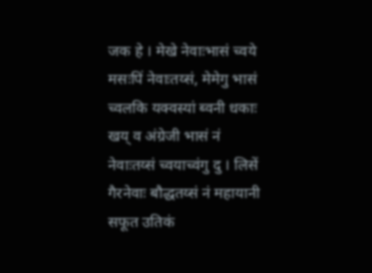जक हे । मेखे नेवाःभासं च्वये मसःपिं नेवाःतय्सं, मेमेगु भासं च्वलकि यक्वस्यां ब्वनी धकाः खय् व अंग्रेजी भासं नं नेवाःतय्सं च्वयाच्वंगु दु । लिसें गैरनेवाः बौद्धतय्सं नं महायानी सफूत उतिकं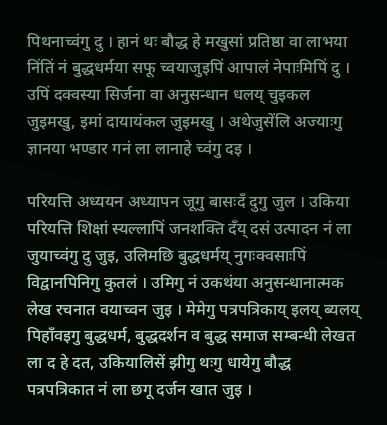पिथनाच्वंगु दु । हानं थः बौद्ध हे मखुसां प्रतिष्ठा वा लाभया निंतिं नं बुद्धधर्मया सफू च्वयाजुइपिं आपालं नेपाःमिपिं दु । उपिं दक्वस्या सिर्जना वा अनुसन्धान धलय् चुइकल जुइमखु, इमां दायायंकल जुइमखु । अथेजुसेंलि अज्याःगु ज्ञानया भण्डार गनं ला लानाहे च्वंगु दइ ।

परियत्ति अध्ययन अध्यापन जूगु बासःदँ दुगु जुल । उकिया परियत्ति शिक्षां स्यल्लापिं जनशक्ति दँय् दसं उत्पादन नं ला जुयाच्वंगु दु जुइ, उलिमछि बुद्धधर्मय् नुगःक्वसाःपिं विद्वानपिनिगु कुतलं । उमिगु नं उकथंया अनुसन्धानात्मक लेख रचनात वयाच्वन जुइ । मेमेगु पत्रपत्रिकाय् इलय् ब्यलय् पिहाँवइगु बुद्धधर्म, बुद्धदर्शन व बुद्ध समाज सम्बन्धी लेखत ला द हे दत, उकियालिसें झीगु थःगु धायेगु बौद्ध पत्रपत्रिकात नं ला छगू दर्जन खात जुइ ।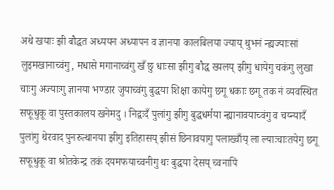अथे खयाः झी बौद्धत अध्ययन अध्यापन व ज्ञानया कालबिलया ज्याय् थुभनं न्ह्यज्याःसां लुइमखानाच्वंगु, मधासे मगानाच्वंगु खँ छु धाःसा झीगु बौद्ध ख्यलय् झीगु धायेगु चकंगु लुखा चाःगु अज्याःगु ज्ञानया भण्डार जुयाच्वंगु बुद्धया शिक्षा कायेगु छगू धकाः छगू तक नं व्यवस्थित सफूधुकू वा पुस्तकालय खनेमदु । निद्वःदँ पुलांगु झीगु बुद्धधर्मया न्ह्यानावयाच्वंगु व चय्न्यादँ पुलांगु थेरवाद पुनरुत्थानया झीगु इतिहासय् झीसं छिनावयागु पलाख्वाँय् ला ल्याःचाःतयेगु छगू सफूधुकू वा श्रोतकेन्द्र तकं दयमफयाच्वनीगु थः बुद्धया देसय् च्वनापिं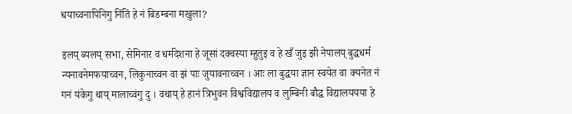धयाच्वनापिनिगु निंतिं हे नं बिडम्बना मखुला?

इलय् ब्यलय् सभा, सेमिनार व धर्मदेशना हे जूसां दक्वस्या म्हुतुइ व हे खँ जुइ झी नेपालय् बुद्धधर्म न्यनावनेमफयाच्वन, लिकुनाच्वन वा झं पाः जुयावनाच्वन । आः ला बुद्धया ज्ञान स्वयेत वा क्यनेत नं गनं यंकेगु थाय् मालाच्वंगु दु । वथाय् हे हानं त्रिभुवन विश्वविद्यालय व लुम्बिनी बौद्ध विद्यालययया हे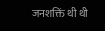जनशक्तिं थी थी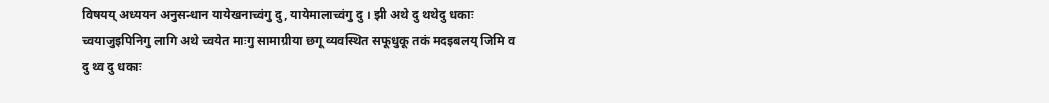विषयय् अध्ययन अनुसन्धान यायेखनाच्वंगु दु, यायेमालाच्वंगु दु । झी अथे दु थथेदु धकाः च्वयाजुइपिनिगु लागि अथे च्वयेत माःगु सामाग्रीया छगू व्यवस्थित सफूधुकू तकं मदइबलय् जिमि व दु थ्व दु धकाः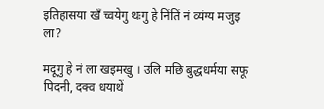इतिहासया खँ च्वयेगु थःगु हे निंतिं नं व्यंग्य मजुइ ला?

मदूगु हे नं ला खइमखु । उलि मछि बुद्धधर्मया सफू पिदनी, दक्व धयाथें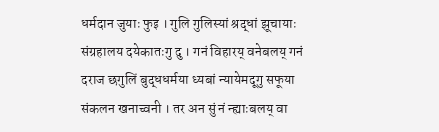धर्मदान जुयाः फुइ । गुलि गुलिस्यां श्रद्धां झूचायाः संग्रहालय दयेकातःगु दु । गनं विहारय् वनेबलय् गनं दराज छगुलिं बुद्धधर्मया ध्यबां न्यायेमदूगु सफूया संकलन खनाच्वनी । तर अन सुं नं न्ह्याःबलय् वा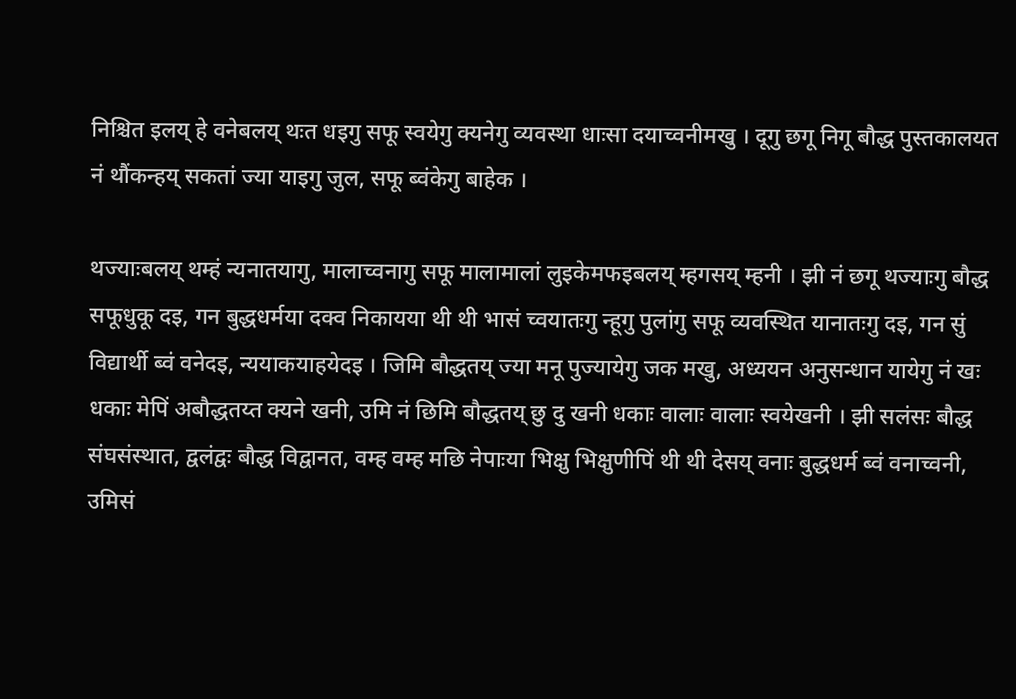निश्चित इलय् हे वनेबलय् थःत धइगु सफू स्वयेगु क्यनेगु व्यवस्था धाःसा दयाच्वनीमखु । दूगु छगू निगू बौद्ध पुस्तकालयत नं थौंकन्हय् सकतां ज्या याइगु जुल, सफू ब्वंकेगु बाहेक ।

थज्याःबलय् थम्हं न्यनातयागु, मालाच्वनागु सफू मालामालां लुइकेमफइबलय् म्हगसय् म्हनी । झी नं छगू थज्याःगु बौद्ध सफूधुकू दइ, गन बुद्धधर्मया दक्व निकायया थी थी भासं च्वयातःगु न्हूगु पुलांगु सफू व्यवस्थित यानातःगु दइ, गन सुं विद्यार्थी ब्वं वनेदइ, न्ययाकयाहयेदइ । जिमि बौद्धतय् ज्या मनू पुज्यायेगु जक मखु, अध्ययन अनुसन्धान यायेगु नं खः धकाः मेपिं अबौद्धतय्त क्यने खनी, उमि नं छिमि बौद्धतय् छु दु खनी धकाः वालाः वालाः स्वयेखनी । झी सलंसः बौद्ध संघसंस्थात, द्वलंद्वः बौद्ध विद्वानत, वम्ह वम्ह मछि नेपाःया भिक्षु भिक्षुणीपिं थी थी देसय् वनाः बुद्धधर्म ब्वं वनाच्वनी, उमिसं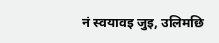नं स्वयावइ जुइ, उलिमछि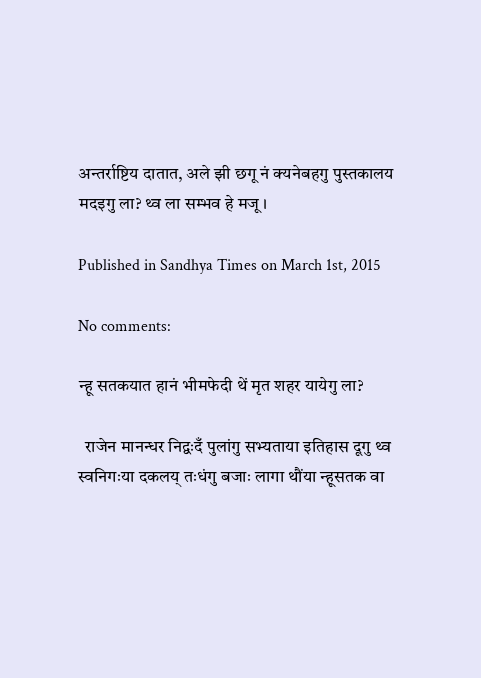अन्तर्राष्टिय दातात, अले झी छगू नं क्यनेबहगु पुस्तकालय मदइगु ला? थ्व ला सम्भव हे मजू ।

Published in Sandhya Times on March 1st, 2015

No comments:

न्हू सतकयात हानं भीमफेदी थें मृत शहर यायेगु ला?

  राजेन मानन्धर निद्वःदँ पुलांगु सभ्यताया इतिहास दूगु थ्व स्वनिगःया दकलय् तःधंगु बजाः लागा थौंया न्हूसतक वा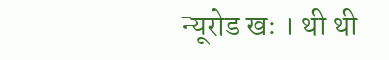न्यूरोड खः । थी थी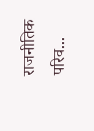राजनीतिक परिव...